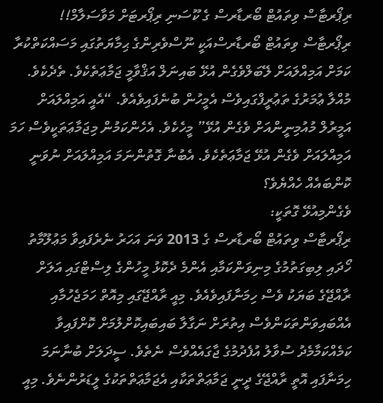ރިޕޯރޓާސް ވިތައުޓް ބޯރޑާރސް ގެ ކޫސަނި ރިޕޯރޓަށް މަވާސަލާމް!!
ރިޕޯރޓާސް ވިތައުޓް ބޯރޑާރސްއަކީ ނޫސްވެރިންގެ ޙިމާޔަތުގައި މަސައްކަތްކުރާ ކަމަށް އަމިއްލައަށް ލޭބަލްވެގެން އުޅޭ ބައިނަލް އަޤްވާމީ ޖަމާޢަތެކެވެ. ތެދެކެވެ. މުއްލާ ޢުމަރުގެ ތަޢުރީފްގައިވެސް އެމީހުން ބުނެފައިވެއެވެ. “އެއީ އަމިއްލައަށް އަމީރުލް މުއުމިނީންއަށް ވެގެން އުޅޭ” މީހެކެވެ. އެހެންކަމުން މިޖަމާޢަތަކީވެސް ހަމަ އަމިއްލައަށް ވެގެން އުޅޭ ޖަމާޢަތެކެވެ. އެބުނާ ގޮތުންނަމަ އަމިއްލައަށް ނުވަނީ ކޮންބައެއް ހެއްޔެވެ؟
ވެގެންމިއުޅޭ ގޮތަކީ:
ރިޕޯރޓާސް ވިތައުޓް ބޯރޑާރސް ގެ 2013 ވަނަ އަހަރު ނެރެފައިވާ މަޢުލޫމާތު ހޯދައި ލިބިގަތުމުގެ މިނިވަންކަމާއި އެންމެ ދެކޮޅު މީހުންގެ ލިސްޓްގައި އަލަށް ރާއްޖޭގެ ބަޔަކު ވެސް ހިމަނާފައިވެއެވެ. މިއީ ރާއްޖޭގައި މިއޮތް ހަމަޖެހުމާއި އެއްބައިވަންތަކަންވެސް އިތުރަށް ނަގާލާ ބައިބައިކޮށްލުމަށް ކޮށްފައިވާ ކަމެއްކަމާމެދު ސުވާލު އުފެދުމުގެ ޖާގައެއްވެސް ނެތެވެ. ސީދަލަށް ބުނާނަމަ ހިމަނާފައި އޮތީ ރާއްޖޭގެ ދީނީ ޖަމާޢަތްތަކާއި އެޖަމާޢަތްތަކުގެ ލީޑަރުންނެވެ. މިއީ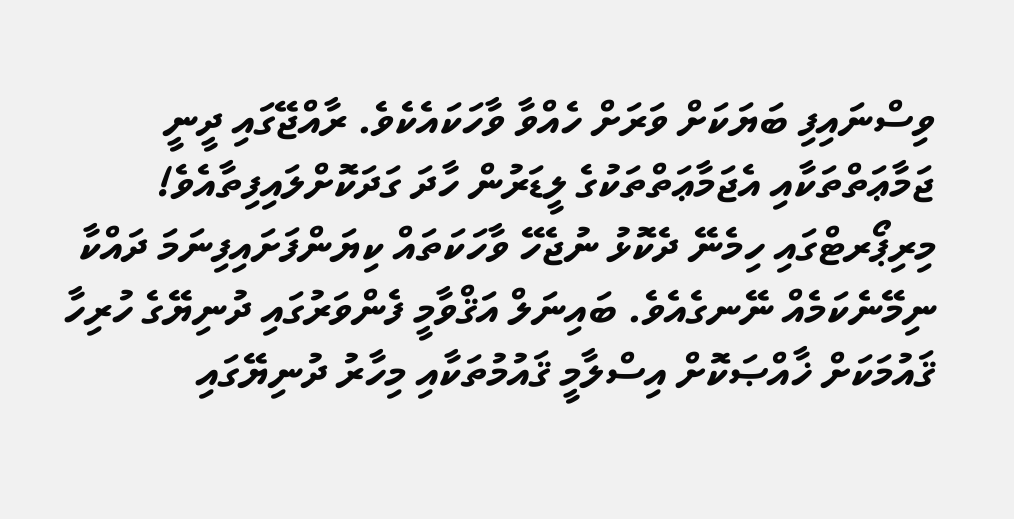ވިސްނައިފި ބަޔަކަށް ވަރަށް ހެއްވާ ވާހަކައެކެވެ. ރާއްޖޭގައި ދީނީ ޖަމާޢަތްތަކާއި އެޖަމާޢަތްތަކުގެ ލީޑަރުން ހާދަ ގަދަކޮށްލައިފިތާއެވެ!
މިރިޕޯރޓްގައި ހިމެނޭ ދެކޮޅު ނުޖެހޭ ވާހަކަތައް ކިޔަންފަށައިފިނަމަ ދައްކާ ނިމޭނެކަމެއް ނޭނގެއެވެ. ބައިނަލް އަޤްވާމީ ފެންވަރުގައި ދުނިޔޭގެ ހުރިހާ ޤައުމަކަށް ޚާއްޞަކޮށް އިސްލާމީ ޤައުމުތަކާއި މިހާރު ދުނިޔޭގައި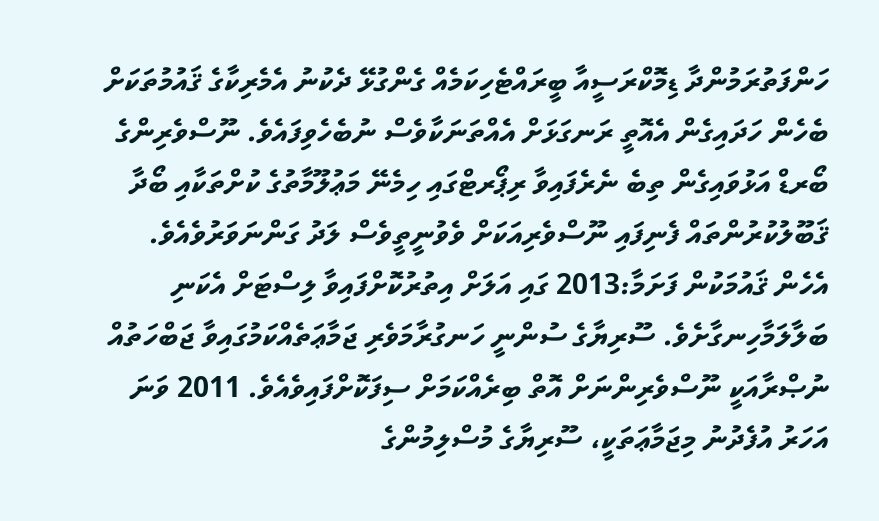ހަންފަތުރަމުންދާ ޑިމޮކްރަސީއާ ބީރައްޓެހިކަމެއް ގެންގުޅޭ ދެކުނު އެމެރިކާގެ ޤައުމުތަކަށް ބެހެން ހަދައިގެން އެއޮތީ ރަނގަޅަށް އެއްތަނަކާވެސް ނުބެހެވިފައެވެ. ނޫސްވެރިންގެ ބޯރޑް އަޅުވައިގެން ތިބެ ނެރެފައިވާ ރިޕޯރޓްގައި ހިމެނޭ މަޢުލޫމާތުގެ ކުށްތަކާއި ބޯދާ ޤަބޫލުކުރުންތައް ފެނިފައި ނޫސްވެރިއަކަށް ވެވުނީތީވެސް ލަދު ގަންނަވަރުވެއެވެ.
އެހެން ޤައުމަކުން ފަށަމާ:2013 ގައި އަލަށް އިތުރުކޮށްފައިވާ ލިސްޓަށް އެކަނި ބަލާލަމާހިނގާށެވެ. ސޫރިޔާގެ ސުންނީ ހަނގުރާމަވެރި ޖަމާޢަތެއްކަމުގައިވާ ޖަބްހަތުއް ނުޞްރާއަކީ ނޫސްވެރިންނަށް އޮތް ބިރެއްކަމަށް ސިފަކޮށްފައިވެއެވެ. 2011 ވަނަ އަހަރު އުފެދުނު މިޖަމާޢަތަކީ، ސޫރިޔާގެ މުސްލިމުންގެ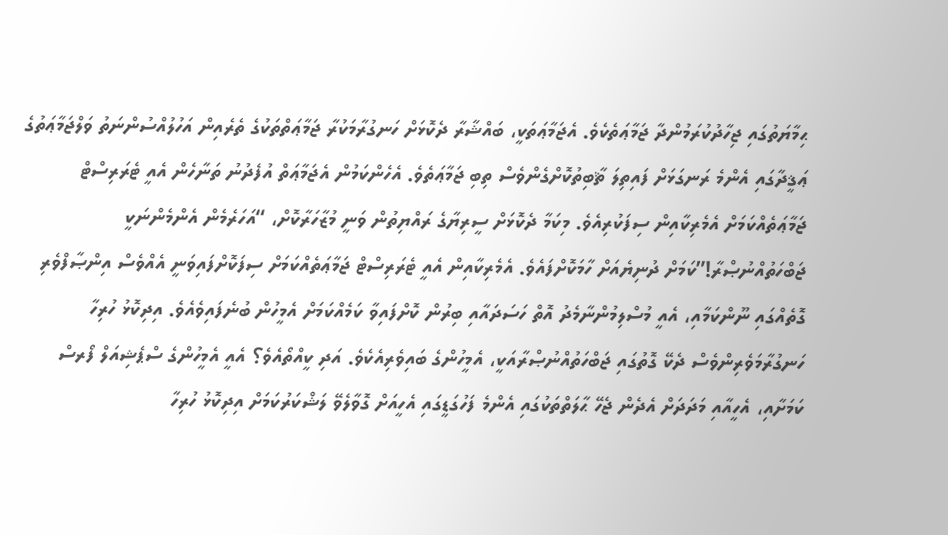ޙިމާޔަތުގައި ޖިހާދުކުރަމުންދާ ޖަމާޢަތެކެވެ. އެޖަމާޢަތަކީ، ބައްޝާރާ ދެކޮޅަށް ހަނގުރާމަކުރާ ޖަމާޢަތްތަކުގެ ތެރެއިން އަހުލުއްސުންނަތު ވަލްޖަމާޢަތުގެ ޢަޤީދާގައި އެންމެ ރަނގަޅަށް ފައިތިލަ ޘާބިތުކޮށްގެންވެސް ތިބި ޖަމާޢަތެވެ. އެހެންކަމުން އެޖަމާޢަތް އުފެދުނު ތަނާހެން އެއީ ޓެރަރިސްޓް ޖަމާޢަތެއްކަމަށް އެމެރިކާއިން ސިފަކުރިއެވެ. މިކަމާ ދެކޮޅަށް ސީރިޔާގެ ރައްޔިތުން ވަނީ މުޒާހަރާކޮށް، “އަހަރެމެން އެންމެންނަކީ ޖަބްހަތުއްނުޞްރާ!”ކަމަށް ދުނިޔެއަށް ހާމަކޮށްފައެވެ. އެމެރިކާއިން އެއީ ޓެރަރިސްޓް ޖަމާޢަތެއްކަމަށް ސިފަކޮށްފައިވަނީ އެއްވެސް އިންޞާފްވެރި ގޮތެއްގައި ނޫންކަމާއި، އެއީ މުސްލިމުންނާމެދު އޮތް ހަސަދައާއި ބިރުން ކޮށްފައިވާ ކަމެއްކަމަށް އެމީހުން ބުނެފައިވެއެވެ. އިދިކޮޅު ހުރިހާ ހަނގުރާމަވެރިންވެސް ދެކޭ ގޮތުގައި ޖަބްހަތުއްނުޞްރާއަކީ، އެމީހުންގެ ބައިވެރިއެކެވެ. އަދި ކީއްތޯއެވެ؟ އެއީ އެމީހުންގެ ސްޕެޝިއަލް ފޯރސް ކަމަށާއި، އެހީއާއި މަދަދަށް އެދެން ޖެހޭ ޙާލަތްތަކުގައި އެންމެ ފަހުގަޑީގައި އެހީއަށް ގޮވާލެވޭ ލަޝްކަރުކަމަށް އިދިކޮޅު ހުރިހާ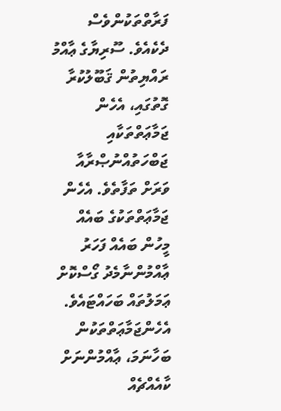ފަރާތްތަކުންވެސް ދެކެއެވެ. ސޫރިޔާގެ ޢާއްމު ރައްޔިތުން ޤަބޫލުކުރާ ގޮތުގައި، އެހެން ޖަމާޢަތްތަކާއި ޖަބްހަތުއްނުޞްރާއާ ވަރަށް ތަފާތެވެ. އެހެން ޖަމާޢަތްތަކުގެ ބައެއް މީހުން ބައެއް ފަހަރު ޢާއްމުންނާމެދު ގޯސްކޮށް ޢަމަލުތައް ބަހައްޓައެވެ. އެހެންޖަމާޢަތްތަކުން ބަހާނަމަ، ޢާއްމުންނަށް ކާއެއްޗެއް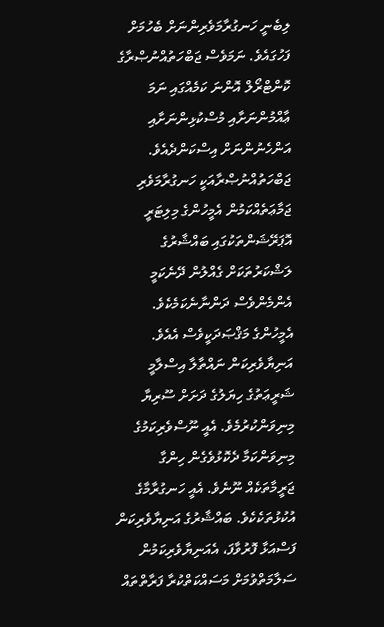ލިބެނީ ހަނގުރާމަވެރިންނަށް ބެހުމަށް ފަހުގައެވެ. ނަމަވެސް ޖަބްހަތުއްނުޞްރާގެ ކޮންޓްރޯލް އޮންނަ ކަމެއްގައި ނަމަ ޢާއްމުންނަށާއި މުސްކުޅިންނަށާއި އަންހެނުންނަށް އިސްކަންދެއެވެ.
ޖަބްހަތުއްނުޞްރާއަކީ ހަނގުރާމަވެރި ޖަމާޢަތެއްކަމުން އެމީހުންގެ މިލިޓަރީ އޮޕަރޭޝަންތަކުގައި ބައްޝާރުގެ ލަޝްކަރުތަކަށް ގެއްލުން ދޭނެކަމީ އެންމެންވެސް ދަންނާނެކަމެކެވެ. އެމީހުންގެ މަޤްޞަދަކީވެސް އެއެވެ. އަނިޔާވެރިކަން ނައްތާލާ އިސްލާމީ ޝަރީޢަތުގެ ހިޔަލުގެ ދަށަށް ސޫރިޔާ މިނިވަންކުރުމެވެ. އެއީ ނޫސްވެރިކަމުގެ މިނިވަންކަމާ ދެކޮޅުވެގެން ހިންގާ ޖަރީމާތަކެއް ނޫނެވެ. އެއީ ހަނގުރާމާގެ އުކުޅުތަކެކެވެ. ބައްޝާރުގެ އަނިޔާވެރިކަން ފަސްއަޅާ ފޮރުވާފަ، އެއަނިޔާވެރިކަމުން ސަލާމަތްވުމަށް މަސައްކަތްކުރާ ފަރާތްތައް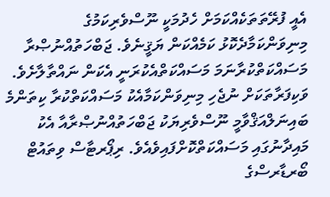އެއީ ފުރޭތަތަކެއްކަމަށް ހެދުމަކީ ނޫސްވެރިކަމުގެ މިނިވަންކަމާދެކޮޅު ކަމެއްކަން ޔަޤީނެވެ. ޖަބްހަތުއްނުޞްރާ މަސައްކަތްކުރާނަމަ މަސައްކަތްއެކުރަނީ އެކަން ނައްތާލާށެވެ. ވަކިފަރާތަކަށް ނުޖެހި މިނިވަންކަމާއެކު މަސައްކަތްކުރާ ކިތަންމެ ބައިނަލްއަޤްވާމީ ނޫސްވެރިޔަކު ޖަބްހަތުއްނުޞްރާއާ އެކު މައިދާނުގައި މަސައްކަތްކޮށްފައިވެއެވެ. ރިޕޯރޓާސް ވިތައުޓް ބޯރޑާރސްގެ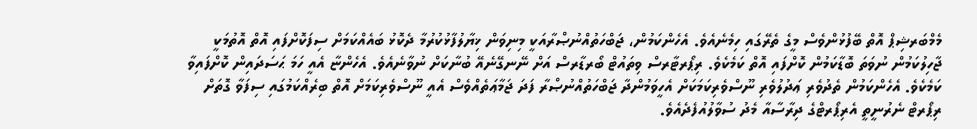މެމްބަރޝިޕް އޮތް ބޭފުޅުންވެސް މީގެ ތެރޭގައި ހިމެނެއެވެ. އެހެންކަމުން، ޖަބްހަތުއްނުޞްރާއަކީ މިނިވަން ޚިޔާލުފާޅުކުރުމާ ދެކޮޅު ބައެއްކަމަށް ސިފަކޮށްފައި އޮތް އޮތުމަކީ ޖާހިލުކަމުން ނުވަތަ ބޮޑާކަމުން ކޮށްފައި އޮތް ކަމެކެވެ. ރިޕޯރޓާރސް ވިތައުޓް ބޯރޑާރސް އަށް ނޭނގޭނެއޭ ބުނާކަށް ނުވާނެއެވެ. އެހެންޏާ އެއީ ހަމަ ޙަސަދައިން ކޮށްފައިވާ ކަމެކެވެ. އެހެންކަމުން ތެދުވެރި ޢަދުލުވެރި ނޫސްވެރިކަމަކަށް އެހީވަމުންދާ ޖަބްހަތުއްނުޞްރާ ފަދަ ޖަމާޢަތެއްވެސް އެއީ ނޫސްވެރިކަމަށް އޮތް ބިރެއްކަމުގައި ސިފަވާ ގޮތަށް ރިޕޯރޓް ނެރުނީތީ އެރިޕޯރޓްގެ ދިރާސާއާ މެދު ސުވާލުއުފެދެއެވެ.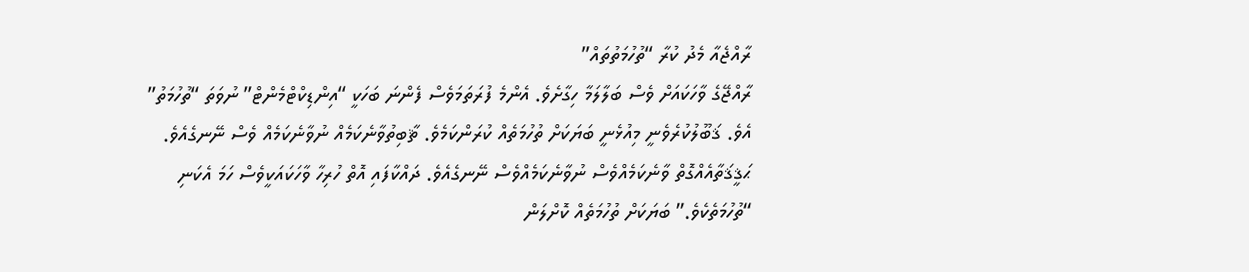ރާއްޖެއާ މެދު ކުރާ “ތުހުމަތުތައް”
ރާއްޖޭގެ ވާހަކައަށް ވެސް ބަލާލަމާ ހިގާށެވެ. އެންމެ ފުރަތަމަވެސް ފެންނަ ބަހަކީ “އިންޑިކްޓްމެންޓް” ނުވަތަ “ތުހުމަތު” އެވެ. ޤަބޫލުކުރެވެނީ މިއުޅެނީ ބަޔަކަށް ތުހުމަތެއް ކުރަންކަމެވެ. ޘާބިތުވާނެކަމެއް ނުވާނެކަމެއް ވެސް ނޭނގެއެވެ. ޙަޤީޤަތާއެއްގޮތް ވާނެކަމެއްވެސް ނުވާނެކަމެއްވެސް ނޭނގެއެވެ. ދައްކާފައި އޮތް ހުރިހާ ވާހަކައަކީވެސް ހަމަ އެކަނި “ތުހުމަތެކެވެ.” ބަޔަކަށް ތުހުމަތެއް ކޮށްލަން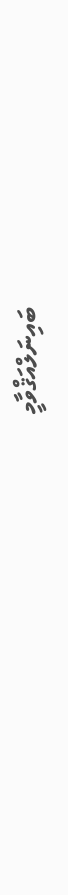ބައިނަލްއަޤްވާމީ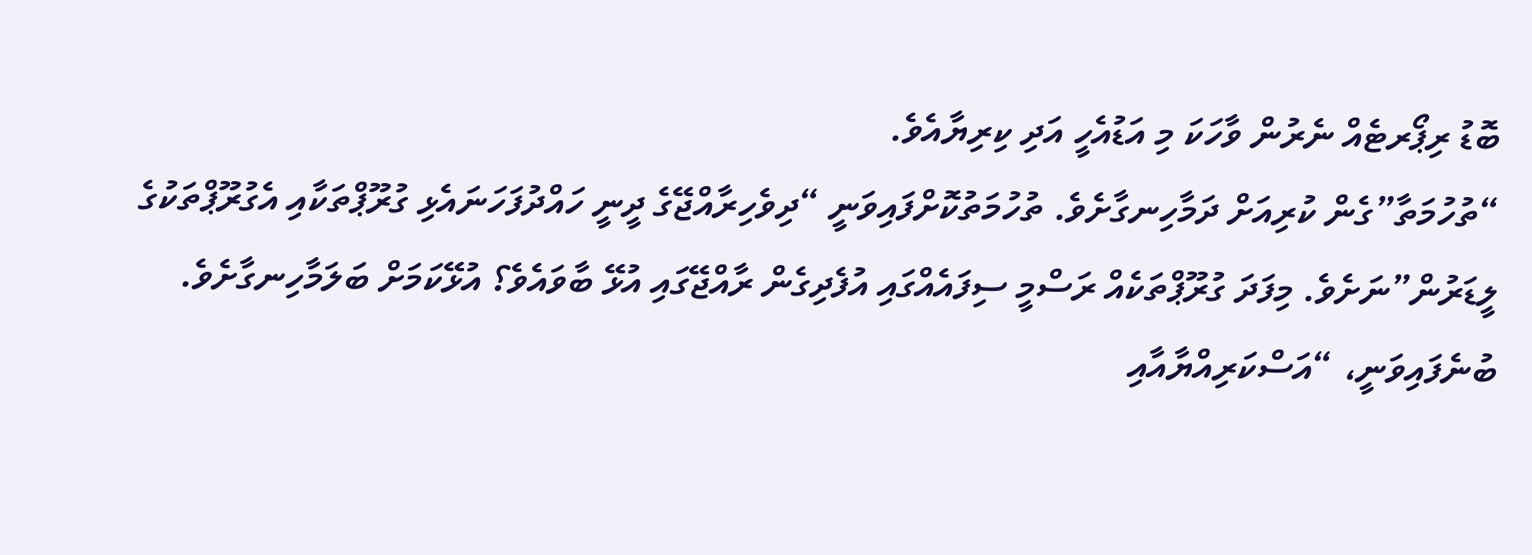ބޮޑު ރިޕޯރޓެއް ނެރުން ވާހަކަ މި އަޑުއެހީ އަދި ކިރިޔާއެވެ.
“ތުހުމަތާ”ގެން ކުރިއަށް ދަމާހިނގާށެވެ. ތުހުމަތުކޮށްފައިވަނީ “ދިވެހިރާއްޖޭގެ ދީނީ ހައްދުފަހަނައެޅި ގުރޫޕްތަކާއި އެގުރޫޕްތަކުގެ ލީޑަރުން”ނަށެވެ. މިފަދަ ގުރޫޕްތަކެއް ރަސްމީ ސިފައެއްގައި އުފެދިގެން ރާއްޖޭގައި އުޅޭ ބާވައެވެ؟ އުޅޭކަމަށް ބަލަމާހިނގާށެވެ.
ބުނެފައިވަނީ، “އަސްކަރިއްޔާއާއި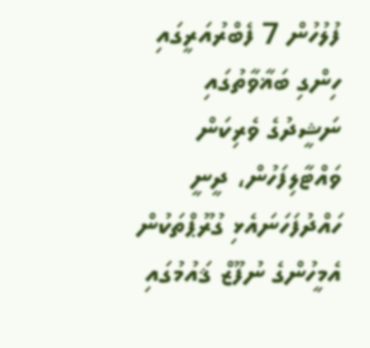ފުލުހުން 7 ފެބްރުއަރީގައި ހިންގި ބަޣާވާތުގައި ނަޝީދުގެ ވެރިކަން ވައްޓާލިފަހުން، ދީނީ ހައްދުފަހަނައެޅި ގުރޫޕްތަކުން އެމީހުންގެ ނުފޫޒް ޤައުމުގައި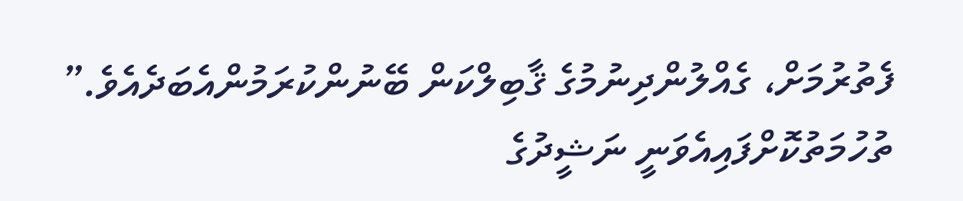ފެތުރުމަށް، ގެއްލުންދިނުމުގެ ޤާބިލްކަން ބޭނުންކުރަމުންއެބަދެއެވެ.” ތުހުމަތުކޮށްފައިއެވަނީ ނަޝީދުގެ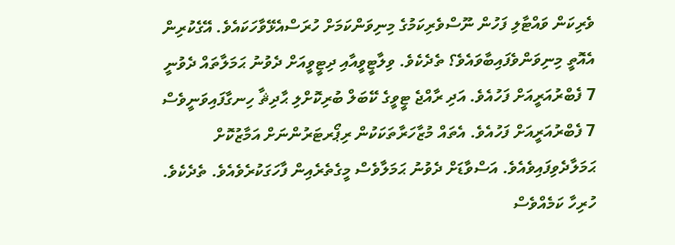ވެރިކަން ވައްޓާލި ފަހުން ނޫސްވެރިކަމުގެ މިނިވަންކަމަށް ހުރަސްއެޅޭވާހަކައެވެ. އޭގެކުރިން އެއޮތީ މިނިވަންވެފައިބާވައެވެ؟ ތެދެކެވެ. ވިލާޓީވީއާއި ދިޓީވީއަށް ދެވުނު ޙަމަލާތައް ދެވުނީ 7 ފެބްރުއަރީއަށް ފަހުއެވެ. އަދި ރާއްޖެ ޓީވީގެ ކޭބަލް ބުރިކޮށްލި ޙާދިޘާ ހިނގާފައިވަނީވެސް 7 ފެބްރުއަރީއަށް ފަހުއެވެ. އެތައް މުޒާހަރާތަކަކުން ރިޕޯރޓަރުންނަށް އަމާޒުކޮށް ޙަމަލާދެވިފައިވެއެވެ. އަސްވާޑަށް ދެވުނު ޙަމަލާވެސް މީގެތެރެއިން ފާހަގަކުރެވެއެވެ. ތެދެކެވެ. ހުރިހާ ކަމެއްވެސް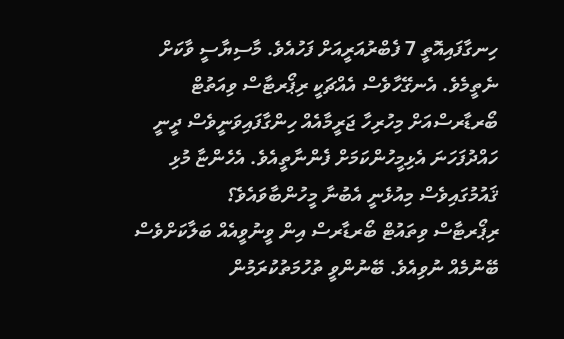ހިނގާފައިއޮތީ 7 ފެބްރުއަރީއަށް ފަހުއެވެ. މާސިޔާސީ ވާކަށް ނެތީމެވެ. އެނގޭހާވެސް އެއްޗަކީ ރިޕޯރޓާސް ވިއަތުޓް ބޯރޑާރސްއަށް މިހުރިހާ ޖަރީމާއެއް ހިންގާފައިވަނީވެސް ދީނީ ހައްދުފަހަނަ އެޅިމީހުންކަމަށް ފެންނާތީއެވެ. އެހެންޏާ މުޅި ޤައުމުގައިވެސް މިއުޅެނީ އެބުނާ މީހުންބާވައެވެ؟
ރިޕޯރޓާސް ވިތައުޓް ބޯރޑާރސް އިން ވީނުވީއެއް ބަލާކަށްވެސް ބޭނުމެއް ނުވިއެވެ. ބޭނުންވީ ތުހުމަތުކުރަމުން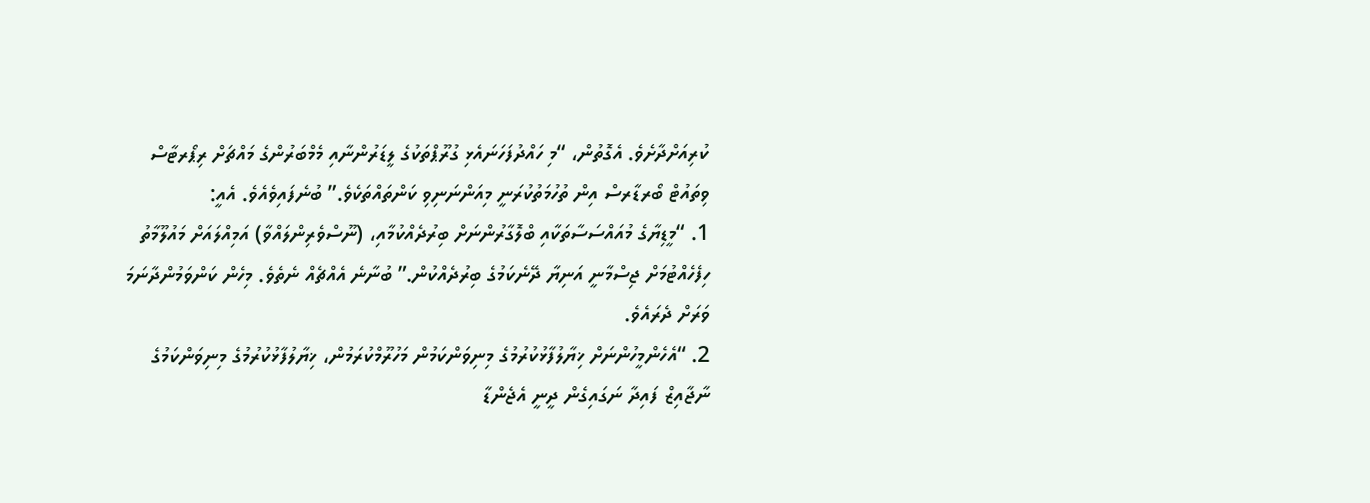ކުރިއަށްދާށެވެ. އެގޮތުން، “މި ހައްދުފަހަނައެޅި ގުރޫޕްތަކުގެ ލީޑަރުންނާއި މެމްބަރުންގެ މައްޗަށް ރިޕޯރޓާސް ވިތައުޓް ބޯރޑާރސް އިން ތުހުމަތުކުރަނީ މިއަންނަނިވި ކަންތައްތަކެވެ.” ބުނެފައިވެއެވެ. އެއީ:
1. “މީޑިޔާގެ މުއައްސަސާތަކާއި ބްލޮގާރުންނަށް ބިރުދެއްކުމާއި، (ނޫސްވެރިންލައްވާ) އަމިއްލައަށް މައުލޫމާތު ހިފެހެއްޓުމަށް ޖިސްމާނީ އަނިޔާ ދޭނެކަމުގެ ބިރުދެއްކުން.” ބުނާނެ އެއްޗެއް ނެތެވެ. މިހެން ކަންވަމުންދާނަމަ ވަރަށް ދެރައެވެ.
2. “އެހެންމީހުންނަށް ޚިޔާލުފާޅުކުރުމުގެ މިނިވަންކަމުން މަހުރޫމްކުރަމުން، ޚިޔާލުފާޅުކުރުމުގެ މިނިވަންކަމުގެ ނާޖާއިޒް ފައިދާ ނަގައިގެން ދީނީ އެޖެންޑާ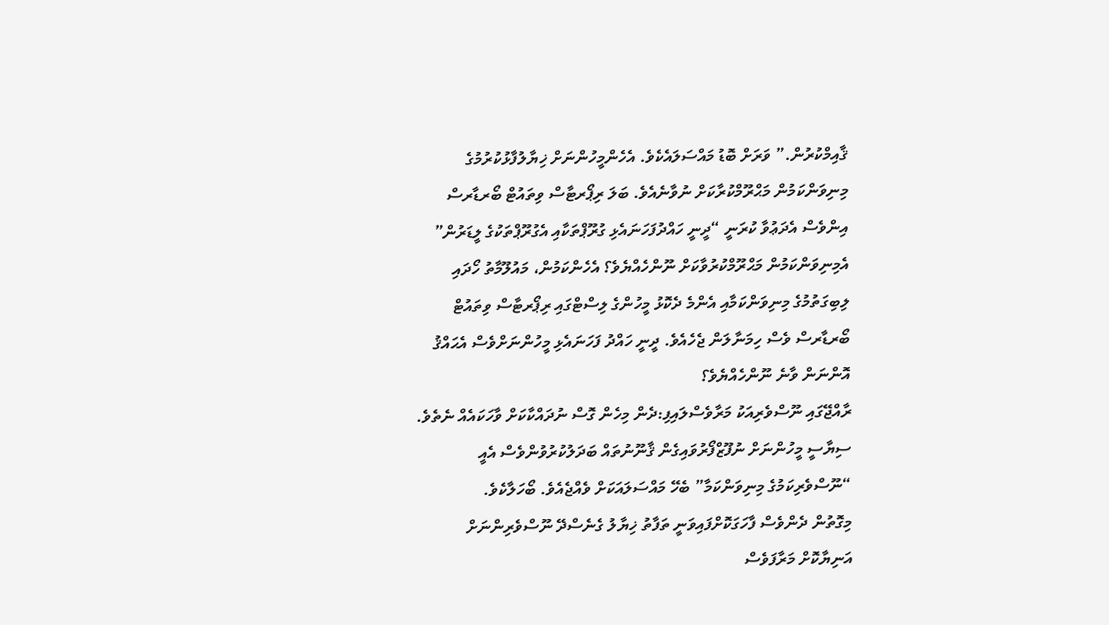ޤާއިމްކުރުން.” ވަރަށް ބޮޑު މައްސަލައެކެވެ. އެހެންމީހުންނަށް ޚިޔާލުފާޅުކުރުމުގެ މިނިވަންކަމުން މަޙްރޫމްކުރާކަށް ނުވާނެއެވެ. ބަލަ ރިޕޯރޓާސް ވިތައުޓް ބޯރޑާރސް އިންވެސް އެދަޢުވާ ކުރަނީ “ދީނީ ހައްދުފަހަނައެޅި ގުރޫޕްތަކާއި އެގުރޫޕްތަކުގެ ލީޑަރުން” އެމިނިވަންކަމުން މަޙްރޫމްކުރުވާކަށް ނޫންހެއްޔެވެ؟ އެހެންކަމުން، މައުލޫމާތު ހޯދައި ލިބިގަތުމުގެ މިނިވަންކަމާއި އެންމެ ދެކޮޅު މީހުންގެ ލިސްޓްގައި ރިޕޯރޓާސް ވިތައުޓް ބޯރޑާރސް ވެސް ހިމަނާލަން ޖެހެއެވެ. ދީނީ ހައްދު ފަހަނައެޅި މީހުންނަށްވެސް އެޙައްޤު އޮންނަން ވާނެ ނޫންހެއްޔެވެ؟
ރާއްޖޭގައި ނޫސްވެރިއަކު މަރާވެސްލައިފި:ދެން މިހެން ގޮސް ނުދައްކާކަށް ވާހަކައެއް ނެތެވެ. ސިޔާސީ މީހުންނަށް ނުފޫޒްފޯރުވައިގެން ޤާނޫނުތައް ބަދަލުކުރުވުންވެސް އެއީ “ނޫސްވެރިކަމުގެ މިނިވަންކަމާ” ބެހޭ މައްސަލައަކަށް ވެއްޖެއެވެ. ބޯހަލާކެވެ.
މިގޮތުން ދެންވެސް ފާހަގަކޮށްފައިވަނީ ތަފާތު ޚިޔާލު ގެނެސްދޭ ނޫސްވެރިންނަށް އަނިޔާކޮށް މަރާފަވެސް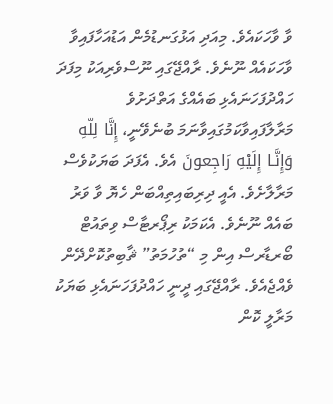ވާ ވާހަކައެވެ. މިއަދި އަޅުގަނޑުމެން އަޑުއަހާފައިވާ ވާހަކައެއް ނޫނެވެ. ރާއްޖޭގައި ނޫސްވެރިއަކު މިފަދަ ހައްދުފަހަނައެޅި ބައެއްގެ އަތްދަށުވެ މަރާލާފައިވާކަމުގައިވާނަމަ ބުނެވޭނީ، إِنَّا لِلّهِ وَإِنَّـا إِلَيْهِ رَاجِعونَ އެވެ. އެފަދަ ބަޔަކުވެސް މަރާލާށެވެ. އެއީ ދިރިބައިތިއްބަން ހެޔޮ ވާ ވަރު ބައެއް ނޫނެވެ. އެކަމަކު ރިޕޯރޓާސް ވިތައުޓް ބޯރޑާރސް އިން މި “ތުހުމަތު” ޘާބިތުކޮށްދޭން ވެއްޖެއެވެ. ރާއްޖޭގައި ދީނީ ހައްދުފަހަނައެޅި ބަޔަކު މަރާލީ ކޮން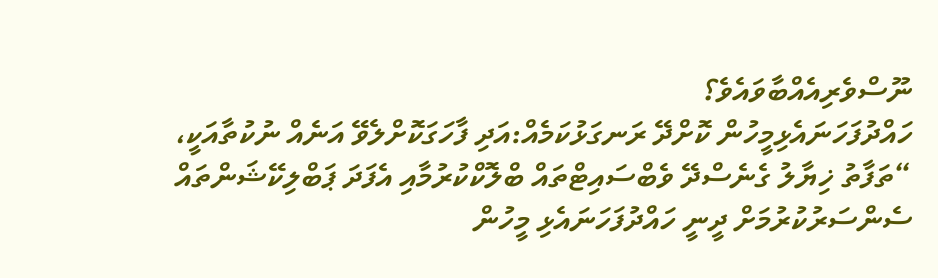ނޫސްވެރިއެއްބާވައެވެ؟
ހައްދުފަހަނައެޅިމީހުން ކޮށްދޭ ރަނގަޅުކަމެއް:އަދި ފާހަގަކޮށްލެވޭ އަނެއް ނުކުތާއަކީ، “ތަފާތު ޚިޔާލު ގެނެސްދޭ ވެބްސައިޓްތައް ބްލޮކްކުރުމާއި އެފަދަ ޕަބްލިކޭޝަންތައް ސެންސަރުކުރުމަށް ދީނީ ހައްދުފަހަނައެޅި މީހުން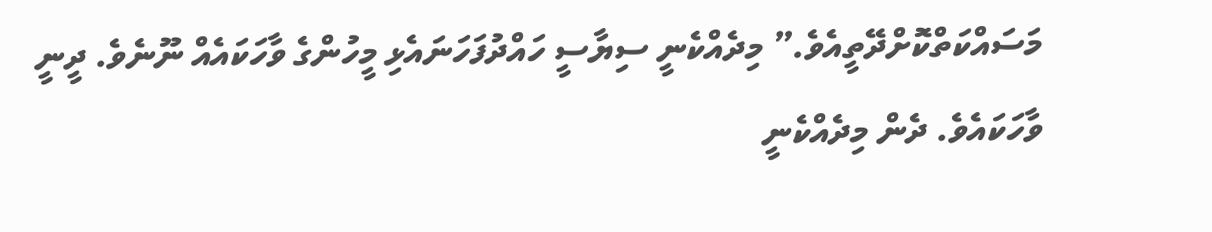މަސައްކަތްކޮށްދޭތީއެވެ.” މިދެއްކެނީ ސިޔާސީ ހައްދުފަހަނައެޅި މީހުންގެ ވާހަކައެއް ނޫނެވެ. ދީނީ ވާހަކައެވެ. ދެން މިދެއްކެނީ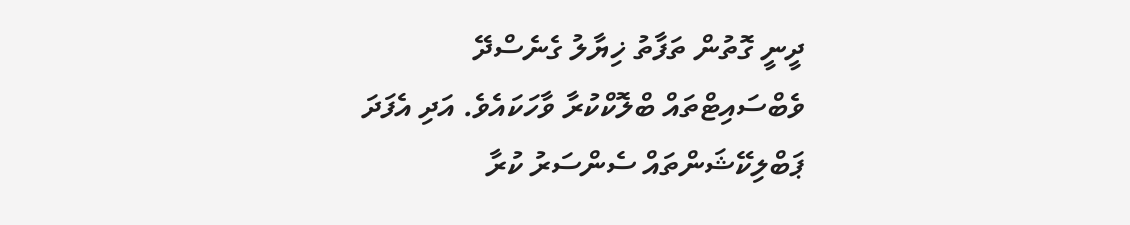ދީނީ ގޮތުން ތަފާތު ޚިޔާލު ގެނެސްދޭ ވެބްސައިޓްތައް ބްލޮކްކުރާ ވާހަކައެވެ. އަދި އެފަދަ ޕަބްލިކޭޝަންތައް ސެންސަރު ކުރާ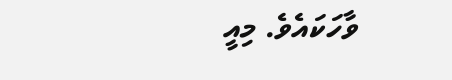ވާހަކައެވެ. މިއީ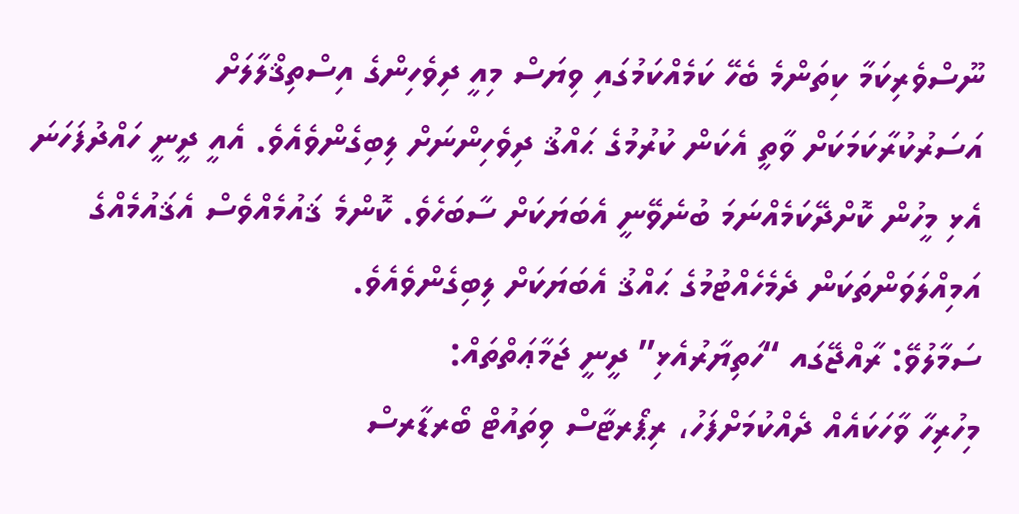ނޫސްވެރިކަމާ ކިތަންމެ ބެހޭ ކަމެއްކަމުގައި ވިޔަސް މިއީ ދިވެހިންގެ އިސްތިޤްލާލަށް އަސަރުކުރާކަމަކަށް ވާތީ އެކަން ކުރުމުގެ ޙައްޤު ދިވެހިންނަށް ލިބިގެންވެއެވެ. އެއީ ދީނީ ހައްދުފަހަނަ އެޅި މީހުން ކޮށްދޭކަމެއްނަމަ ބުނެވޭނީ އެބަޔަކަށް ސާބަހެވެ. ކޮންމެ ޤައުމެއްވެސް އެޤައުމެއްގެ އަމިއްލަވަންތަކަން ދެމެހެއްޓުމުގެ ޙައްޤު އެބަޔަކަށް ލިބިގެންވެއެވެ.
ސަމާލުވޭ: ރާއްޖޭގައ “ހަތިޔާރުއެޅި” ދީނީ ޖަމާޢަތްތައް:
މިހުރިހާ ވާހަކައެއް ދެއްކުމަށްފަހު، ރިޕޯރޓާސް ވިތައުޓް ބޯރޑާރސް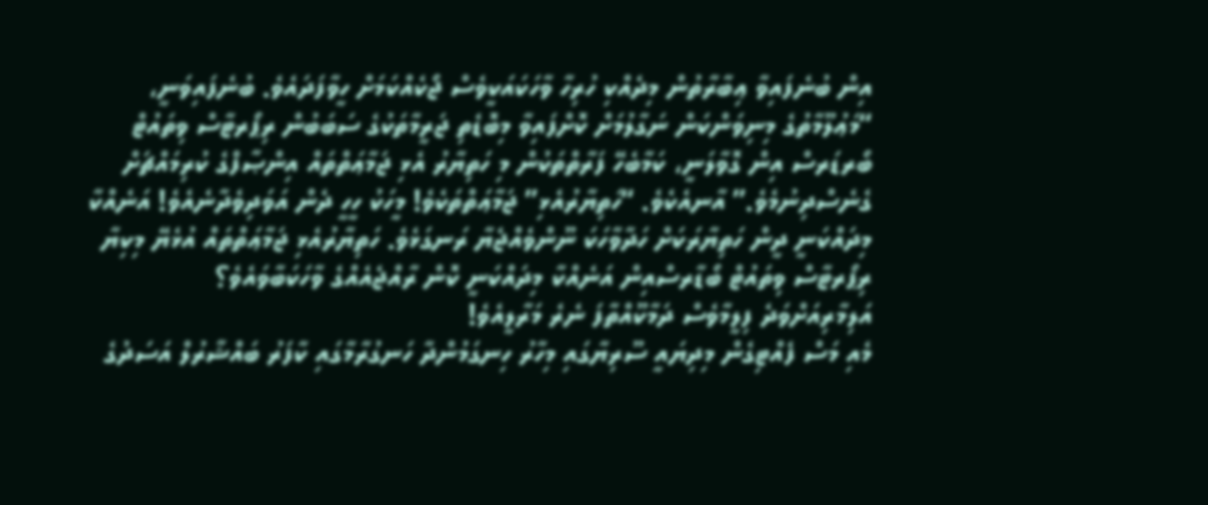އިން ބުނެފައިވާ ޢިބާރާތުން މިދެއްކި ހުރިހާ ވާހަކައަކީވެސް ޖޯކެއްކަމަށް ހީވާފަދައެވެ. ބުނެފައިވަނީ، “މަޢުލޫމާތުގެ މިނިވަންކަން ނަގާލުމަށް ކޮށްފައިވާ މިބޮޑެތި ޖަރީމާތަކުގެ ސަބަބުން ރިޕޯރޓާސް ވިތައުޓް ބޯރޑަރސް އިން ގޮވާލަނީ، ކަމާބެހޭ ފަރާތްތަކުން މި ހަތިޔާރު އެޅި ޖަމާޢަތްތައް އިންޞާފްގެ ކުރިމައްޗަށް ގެނެސްދިނުމެވެ.” އާނއެކެވެ. “ހަތިޔާރުއެޅި” ޖަމާޢަތްތަކެވެ! މީހަކު ހީހީ ދެން އަވަދިވެދާނެއެވެ! އަނެއްކާ މިދައްކަނީ ދީން ހަތިޔާރަކަށް ހަދާވާހަކަ ނޫންވެއްޖެޔާ ރަނގަޅެވެ. ހަތިޔާރުއެޅި ޖަމާޢަތްތައް އުޅެޔޭ މިކިޔާ ރިޕޯރޓާސް ވިތައުޓް ބޯޑާރސްއިން އަނެއްކާ މިދައްކަނީ ކޮން ރާއްޖެއެއްގެ ވާހަކަބާވައެވެ؟
އަލިމާރިއަށްވަދެ ފިލީމާވެސް ދަމާކޫއްތާފަ ނެރެ މަރާލީއެވެ!
މެއި މަސް ފެއްޓިގެން މިދިޔައީ ސޫރިޔާގައި މިހާރު ހިނގަމުންދާ ހަނގުރާމާގައި ކާފަރު ބައްޝާރުލް އަސަދުގެ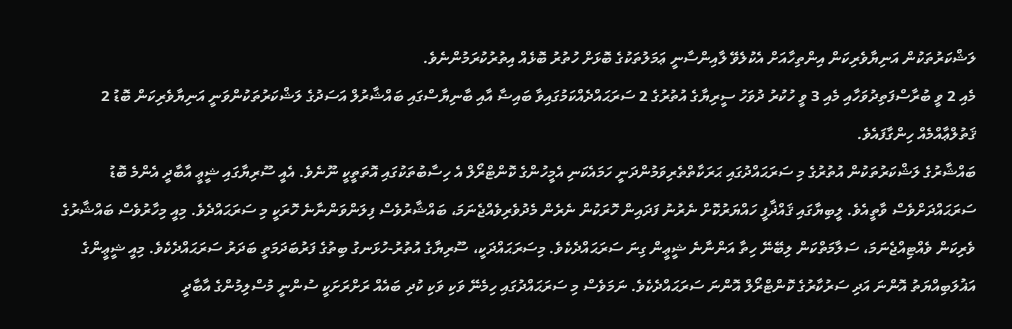ލަޝްކަރުތަކުން އަނިޔާވެރިކަން އިންތިހާއަށް އެކުލެވޭ ލާއިންސާނީ ޢަމަލުތަކުގެ ބޮޅަށް ހުތުރު ބޮޅެއް އިތުރުކުރަމުންނެވެ.
މެއި 2 ވީ ބުރާސްފަތިދުވަހާއި މެއި 3 ވީ ހުކުރު ދުވަހު ސީރިޔާގެ އުތުރުގެ 2 ސަރަޙައްދެއްކަމުގައިވާ ބައިޟާ އާއި ބާނިޔާސްގައި ބައްޝާރުލް އަސަދުގެ ލަޝްކަރުތަކުންވަނީ އަނިޔާވެރިކަން ބޮޑު 2 ޤަތުލްޢާއްމެއް ހިންގާފައެވެ.
ބައްޝާރުގެ ލަޝްކަރުތަކުން އުތުރުގެ މި ސަރަޙައްދުގައި ޙަރަކާތްތެރިވަމުންދަނީ ހަމައެކަނި އެމީހުންގެ ކޮންޓްރޯލް އެ ހިސާބުތަކުގައި އޮތަތީކީ ނޫނެވެ. އެއީ ސޫރިޔާގައި ޝީޢީ އާބާދީ އެންމެ ބޮޑު ސަރަޙައްދަށްވެސް ވާތީއެވެ. ލީބިޔާގައި ޤައްޛާފީ ހައްޔަރުކޮށް ނެރުނު ފަދައިން ހޮރަކުން ނެރެން މެދުވެރިވެއްޖެނަމަ، ބައްޝާރުވެސް ފިލަންވަންނާނެ ހޮރަކީ މި ސަރަޙައްދެވެ. މިއީ މިހާރުވެސް ބައްޝާރުގެ ވެރިކަން ވެއްޓިއްޖެނަމަ، ސަލާމަތްކަން ލިބޭނޭ ހިތާ އަންނާނެ ޝީޢީން ގިނަ ސަރަޙައްދެކެވެ. މިސަރަޙައްދަކީ، ސޫރިޔާގެ އުތުރު-ހުޅަނގު ބިތުގެ ފަރުބަދަމަތީ ބަދަރު ސަރަޙައްދެކެވެ. މިއީ ޝީޢީންގެ އަޣުލަބިއްޔަތު އޮންނަ އަދި ސަރުކާރުގެ ކޮންޓްރޯލް އޮންނަ ސަރަޙައްދެކެވެ. ނަމަވެސް މި ސަރަޙައްދުގައި ހިމެނޭ ވަކި ވަކި ކުދި ބައެއް ރަށްރަށަކީ ސުންނީ މުސްލިމުންގެ އާބާދީ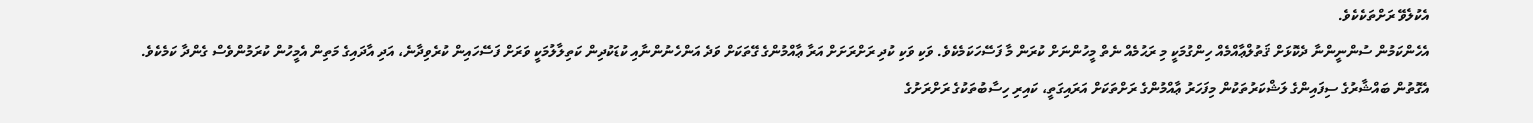އެކުލެވޭ ރަށްތަކެކެވެ.
އެހެންކަމުން ސުންނީންނާ ދެކޮޅަށް ޤަތުލްޢާއްމެއް ހިންގުމަކީ މި ރަޙުމެއް ނެތް މީހުންނަށް ކުރަން މާ ފަސޭހަކަމެކެވެ. ވަކި ވަކި ކުދި ރަށްރަށަށް އަރާ ޢާއްމުންގެ ގޭތަކަށް ވަދެ އަންހެނުންނާއި ކުޑަކުދިން ކަތިލާލުމަކީ ވަރަށް ފަސޭހައިން ކުރެވިދާނެ، އަދި އާދައިގެ މަތިން އެމީހުން ކުރަމުންވެސް ގެންދާ ކަމެކެވެ.
އެގޮތުން ބައްޝާރުގެ ސިފައިންގެ ލަޝްކަރުތަކުން މިފަހަރު ޢާއްމުންގެ ރަށްތަކަށް އަރައިގަތީ، ކައިރި ހިސާބުތަކުގެ ރަށްރަށުގެ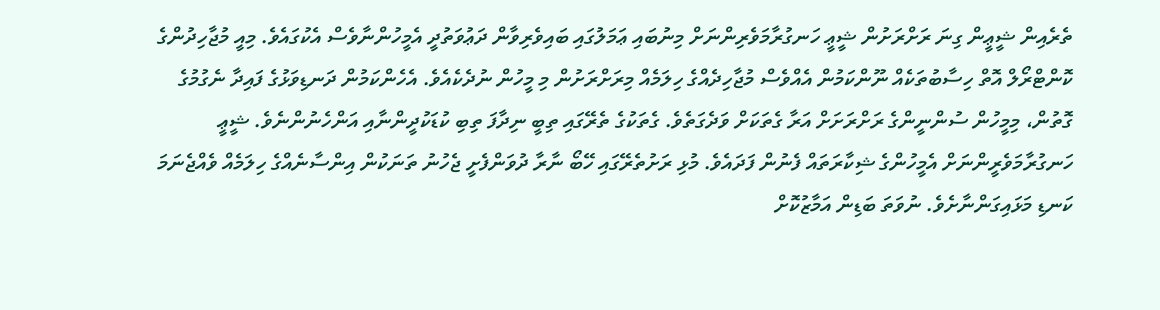ތެރެއިން ޝީޢީން ގިނަ ރަށްރަށުން ޝީޢީ ހަނގުރާމަވެރިންނަށް މިނުބައި ޢަމަލުގައި ބައިވެރިވާން ދަޢުވަތުދީ އެމީހުންނާވެސް އެކުގައެވެ. މިއީ މުޖާހިދުންގެ ކޮންޓްރޯލް އޮތް ހިސާބުތަކެއް ނޫންކަމުން އެއްވެސް މުޖާހިދެއްގެ ހިލަމެއް މިރަށްރަށުން މި މީހުން ނުދެކެއެވެ. އެހެންކަމުން ދަނޑިވަޅުގެ ފައިދާ ނެގުމުގެ ގޮތުން، މިމީހުން ސުންނީންގެ ރަށްރަށަށް އަރާ ގެތަކަށް ވަދެގަތެވެ. ގެތަކުގެ ތެރޭގައި ތިބީ ނިދާފަ ތިބި ކުޑަކުދީންނާއި އަންހެނުންނެވެ. ޝީޢީ ހަނގުރާމަވެރީންނަށް އެމީހުންގެ ޝިކާރަތައް ފެނުން ފަދައެވެ. މުޅި ރަށުތެރޭގައި ހޭބޯ ނާރާ ދުވަންފެށީ ޖެހުނު ތަނަކުން އިންސާނެއްގެ ހިލަމެއް ވެއްޖެނަމަ ކަނޑި މަޅައިގަންނާށެވެ. ނުވަތަ ބަޑިން އަމާޒުކޮށް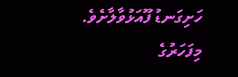ހަށިގަނޑު ފޫއަޅުވާލާށެވެ.
މިފަހަރުގެ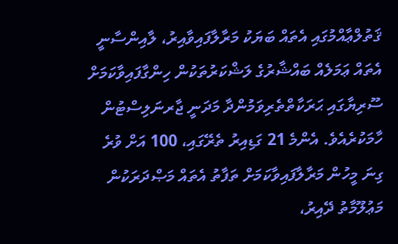ޤަތުލްޢާއްމުގައި އެތައް ބަޔަކު މަރާލާފައިވާއިރު، ލާއިންސާނީ އެތައް ޢަމަލެއް ބައްޝާރުގެ ލަޝްކަރުތަކުން ހިންގާފައިވާކަމަށް ސޫރިޔާގައި ޙަރަކާތްތެރިވަމުންދާ މަދަނީ ޖާރނަލިސްޓުން ހާމަކުރެއެވެ. އެންމެ 21 ގަޑިއިރު ތެރޭގައި، 100 އަށް ވުރެ ގިނަ މީހުން މަރާލާފައިވާކަމަށް ތަފާތު އެތައް މަޞްދަރަކުން މަޢުލޫމާތު ދޭއިރު،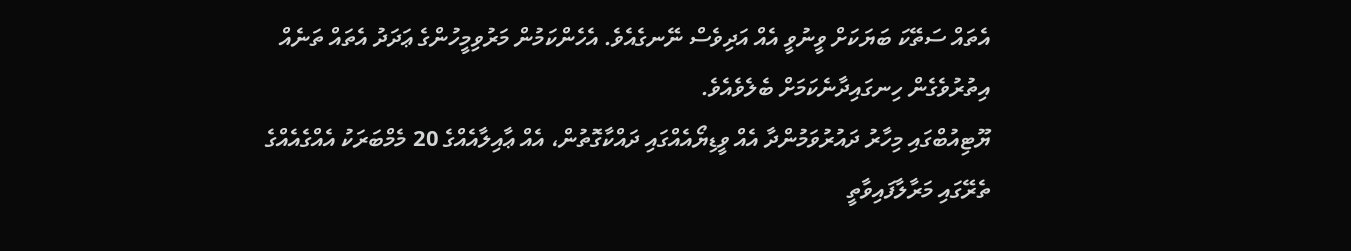އެތައް ސަތޭކަ ބަޔަކަށް ވީނުވީ އެއް އަދިވެސް ނޭނގެއެވެ. އެހެންކަމުން މަރުވިމީހުންގެ ޢަދަދު އެތައް ތަނެއް އިތުރުވެގެން ހިނގައިދާނެކަމަށް ބެލެވެއެވެ.
ޔޫޓިއުބްގައި މިހާރު ދައުރުވަމުންދާ އެއް ވީޑިޔޯއެއްގައި ދައްކާގޮތުން، އެއް ޢާއިލާއެއްގެ 20 މެމްބަރަކު އެއްގެއެއްގެ ތެރޭގައި މަރާލާފައިވާތީ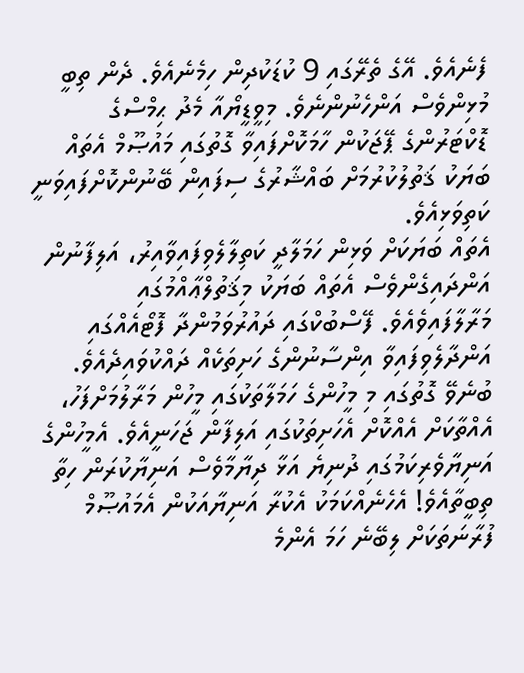ފެނެއެވެ. އޭގެ ތެރޭގައި 9 ކުޑަކުދިން ހިމެނެއެވެ. ދެން ތިބީ މުޅިންވެސް އަންހެނުންނެވެ. މިވީޑީޔޯއާ މެދު ޙިމްސްގެ ޑޮކްޓަރުންގެ ޕޭޖަކުން ހާމަކޮށްފައިވާ ގޮތުގައި މައުޞޫމް އެތައް ބަޔަކު ޤަތުލުކުރުމަށް ބައްޝާރުގެ ސިފައިން ބޭނުންކޮށްފައިވަނީ ކަތިވަޅިއެވެ.
އެތައް ބަޔަކަށް ވަޅިން ހަމަލާދީ ކަތިލާލެވިފައިވާއިރު، އަލިފާނުން އަންދައިގެންވެސް އެތައް ބަޔަކު މިޤަތުލްޢާއްމުގައި މަރާލާފައިވެއެވެ. ފޭސްބުކްގައި ދައުރުވަމުންދާ ފޮޓޯއެއްގައި އަންދާލެވިފައިވާ އިންސާނުންގެ ހަށިތަކެއް ދައްކުވައިދެއެވެ. ބުނެވޭ ގޮތުގައި މި މީހުންގެ ހަމަލާތަކުގައި މީހުން މަރާލުމަށްފަހު، އެއްތާކަށް އެއްކޮށް އެހަށިތަކުގައި އަލިފާން ޖަހަނީއެވެ. އެމީހުންގެ އަނިޔާވެރިކަމުގައި ދުނިޔެ އަޅާ ދިޔާމާވެސް އަނިޔާކުރަން ހިތާ ތިބީތާއެވެ! އެހެނެއްކަމަކު އެކުރާ އަނިޔާއަކުން އެމައުޞޫމް ފުރާނަތަކަށް ލިބޭނެ ހަމަ އެންމެ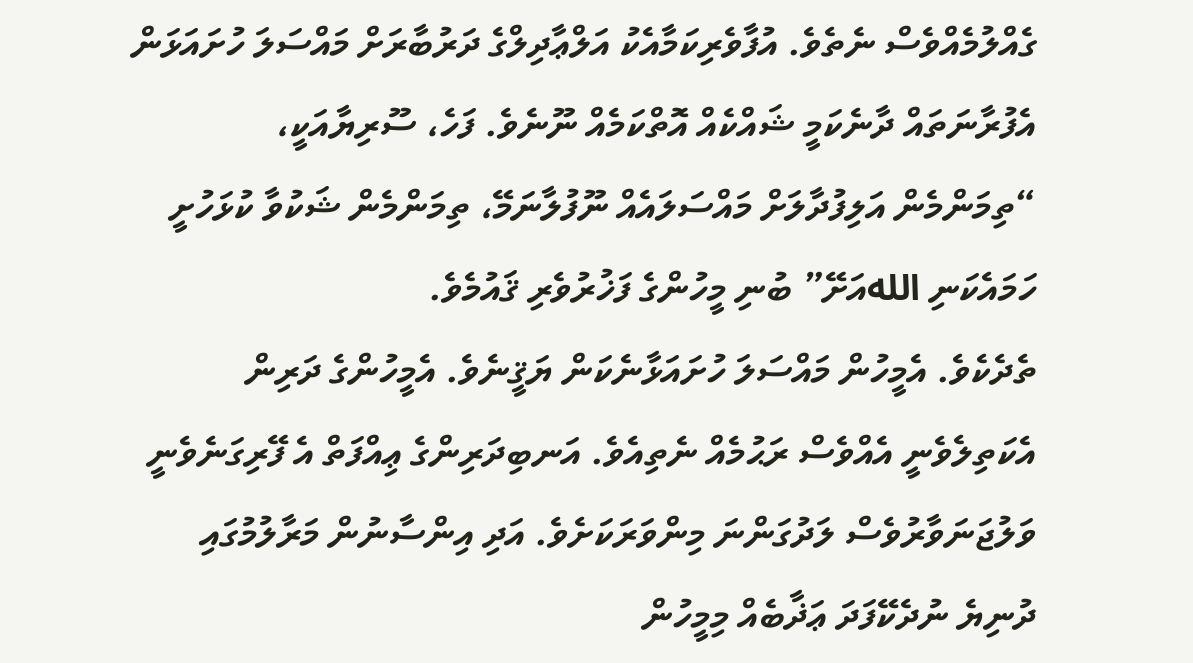ގެއްލުމެއްވެސް ނެތެވެ. އުފާވެރިކަމާއެކު އަލްޢާދިލްގެ ދަރުބާރަށް މައްސަލަ ހުށައަޅަން އެފުރާނަތައް ދާނެކަމީ ޝައްކެއް އޮތްކަމެއް ނޫނެވެ. ފަހެ، ސޫރިޔާއަކީ، “ތިމަންމެން އަލިފުދާލަށް މައްސަލައެއް ނޫފުލާނަމޭ، ތިމަންމެން ޝަކުވާ ކުޅަހުށީ ހަމައެކަނި اللهއަށޭ” ބުނި މީހުންގެ ފަޚުރުވެރި ޤައުމެވެ.
ތެދެކެވެ. އެމީހުން މައްސަލަ ހުށައަޅާނެކަން ޔަޤީނެވެ. އެމީހުންގެ ދަރިން އެކަތިލެވެނީ އެއްވެސް ރަޙުމެއް ނެތިއެވެ. އަނބިދަރިންގެ ޢިއްފަތް އެ ފޭރިގަނެވެނީ ވަލުޖަނަވާރުވެސް ލަދުގަންނަ މިންވަރަކަށެވެ. އަދި އިންސާނުން މަރާލުމުގައި ދުނިޔެ ނުދެކޭފަދަ ޢަޛާބެއް މިމީހުން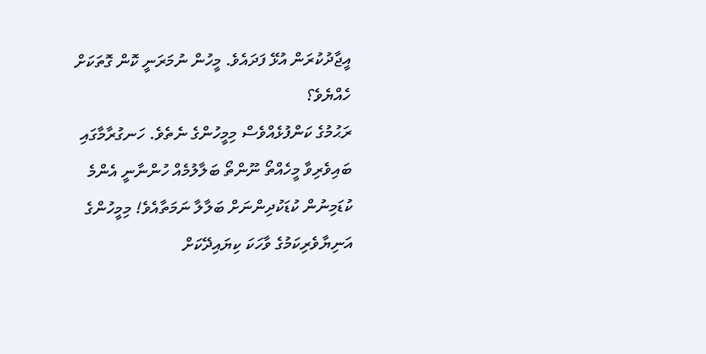އީޖާދުކުރަން އުޅޭ ފަދައެވެ. މީހުން ނުމަރަނީ ކޮން ގޮތަކަށް ހެއްޔެވެ؟
ރަޙުމުގެ ކަންފުޅެއްވެސް މިމީހުންގެ ނެތެވެ. ހަނގުރާމާގައި ބައިވެރިވާ މީހެއްތޯ ނޫންތޯ ބަލާލުމެއް ހުންނާނީ އެންމެ ކުޑަމިނުން ކުޑަކުދިންނަށް ބަލާލާ ނަމަތާއެވެ! މިމީހުންގެ އަނިޔާވެރިކަމުގެ ވާހަކަ ކިޔައިދޭކަށް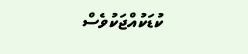ކުޑަކުއްޖަކުވެސް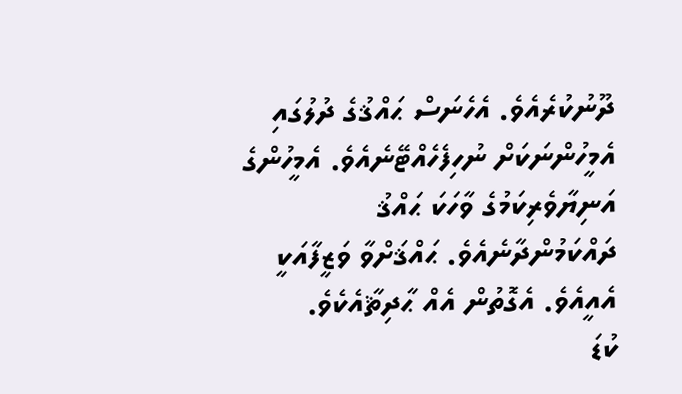ދޫނުކުރެއެވެ. އެހެނަސް ޙައްޤުގެ ދުލުގައި އެމީހުންނަކަށް ނުހިފެހެއްޓޭނެއެވެ. އެމީހުންގެ އަނިޔާވެރިކަމުގެ ވާހަކަ ޙައްޤު ދައްކަމުންދާނެއެވެ. ޙައްޤަށްވާ ވަޒީފާއަކީ އެއީއެވެ. އެގޮތުން އެއް ޙާދިޘާއެކެވެ.
ކުޑަ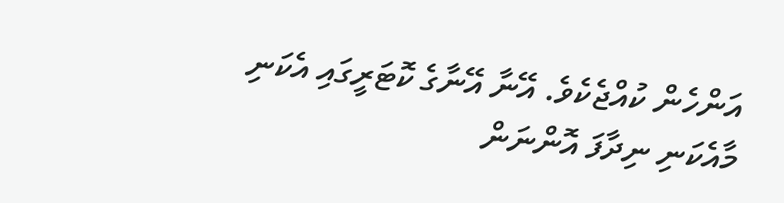އަންހެން ކުއްޖެކެވެ. އޭނާ އޭނާގެ ކޮޓަރީގައި އެކަނި މާއެކަނި ނިދާފަ އޮންނަން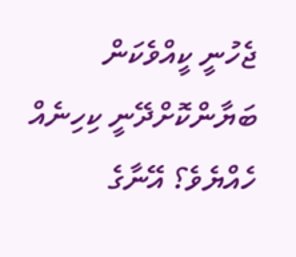ޖެހުނީ ކީއްވެކަން ބަޔާންކޮށްދޭނީ ކިހިނެއް ހެއްޔެވެ؟ އޭނާގެ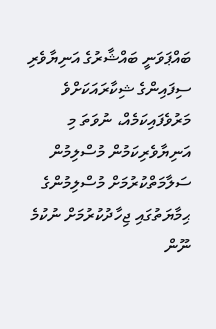ބައްޕަވަނީ ބައްޝާރުގެ އަނިޔާވެރި ސިފައިންގެ ޝިކާރައަކަށްވެ މަރުވެފައިކަމެއް، ނުވަތަ މި އަނިޔާވެރިކަމުން މުސްލިމުން ސަލާމަތްކުރުމަށް މުސްލިމުންގެ ޙިމާޔަތުގައި ޖިހާދުކުރުމަށް ނުކުމެ ނޫން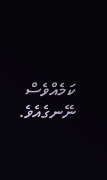ކަމެއްވެސް ނޭނގެއެވެ.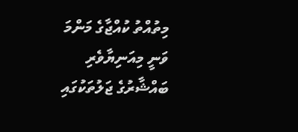މިތުއްތު ކުއްޖާގެ މަންމަ ވަނީ މިއަނިޔާވެރި ބައްޝާރުގެ ޖަލުތަކުގައި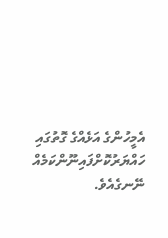އެމީހުންގެ އަޅެއްގެ ގޮތުގައި ހައްޔަރުކޮށްފައިނޫންކަމެއް ނޭނގެއެވެ.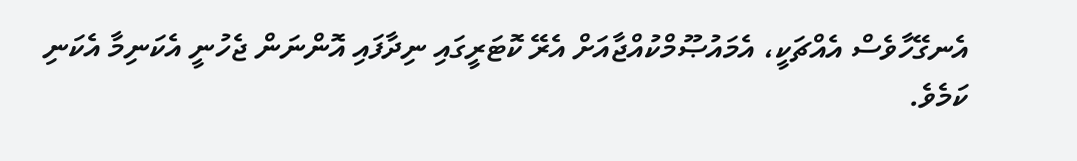އެނގޭހާވެސް އެއްޗަކީ، އެމައުޞޫމްކުއްޖާއަށް އެރޭ ކޮޓަރީގައި ނިދާފައި އޮންނަން ޖެހުނީ އެކަނިމާ އެކަނި ކަމެވެ.